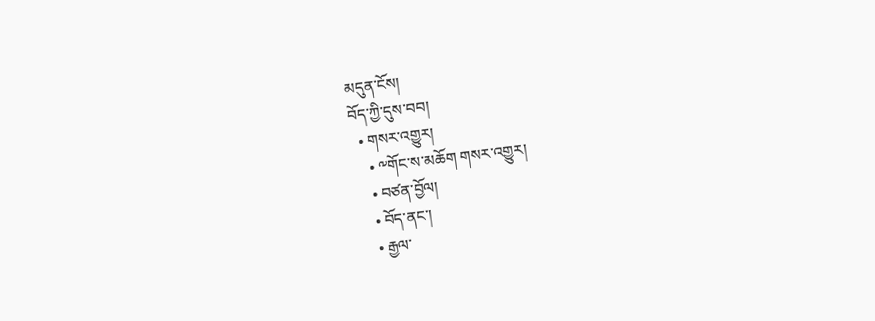མདུན་ངོས།
བོད་ཀྱི་དུས་བབ།
  • གསར་འགྱུར།
    • ༸གོང་ས་མཆོག གསར་འགྱུར།
    • བཙན་བྱོལ།
    • བོད་ནང་།
    • རྒྱལ་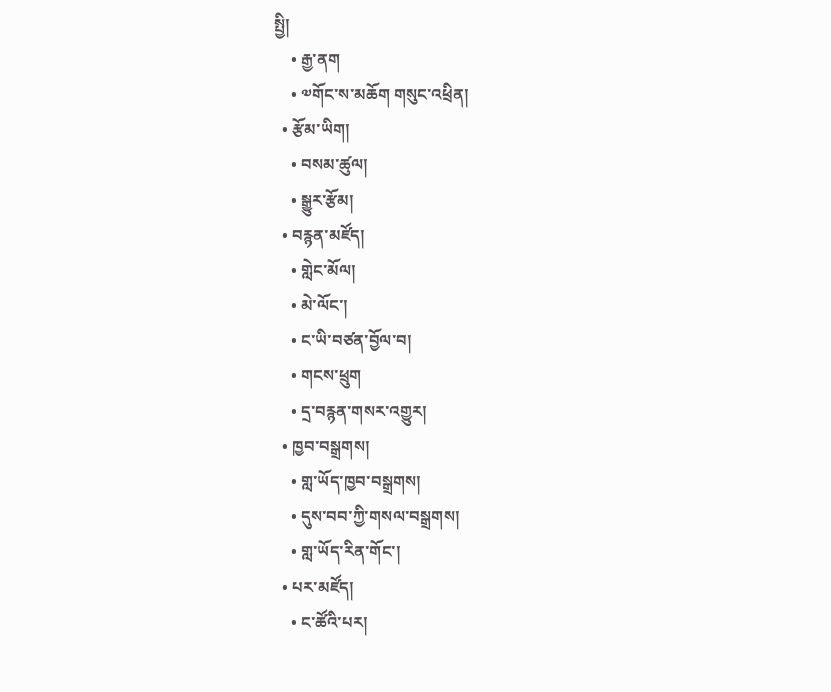སྤྱི།
    • རྒྱ་ནག
    • ༧གོང་ས་མཆོག གསུང་འཕྲིན།
  • རྩོམ་ཡིག།
    • བསམ་ཚུལ།
    • སྒྱུར་རྩོམ།
  • བརྙན་མཛོད།
    • གླེང་མོལ།
    • མེ་ལོང་།
    • ང་ཡི་བཙན་བྱོལ་བ།
    • གངས་ཕྲུག
    • དྲ་བརྙན་གསར་འགྱུར།
  • ཁྱབ་བསྒྲགས།
    • གླ་ཡོད་ཁྱབ་བསྒྲགས།
    • དུས་བབ་ཀྱི་གསལ་བསྒྲགས།
    • གླ་ཡོད་རིན་གོང་།
  • པར་མཛོད།
    • ང་ཚོའི་པར།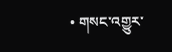• གསང་འགྱུར་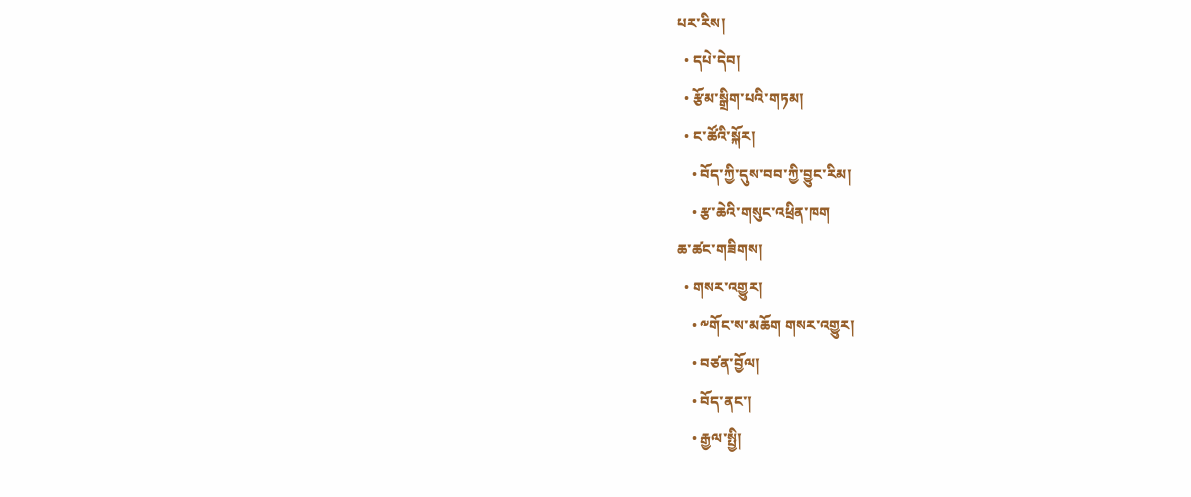པར་རིས།
  • དཔེ་དེབ།
  • རྩོམ་སྒྲིག་པའི་གཏམ།
  • ང་ཚོའི་སྐོར།
    • བོད་ཀྱི་དུས་བབ་ཀྱི་བྱུང་རིམ།
    • རྩ་ཆེའི་གསུང་འཕྲིན་ཁག
ཆ་ཚང་གཟིགས།
  • གསར་འགྱུར།
    • ༸གོང་ས་མཆོག གསར་འགྱུར།
    • བཙན་བྱོལ།
    • བོད་ནང་།
    • རྒྱལ་སྤྱི།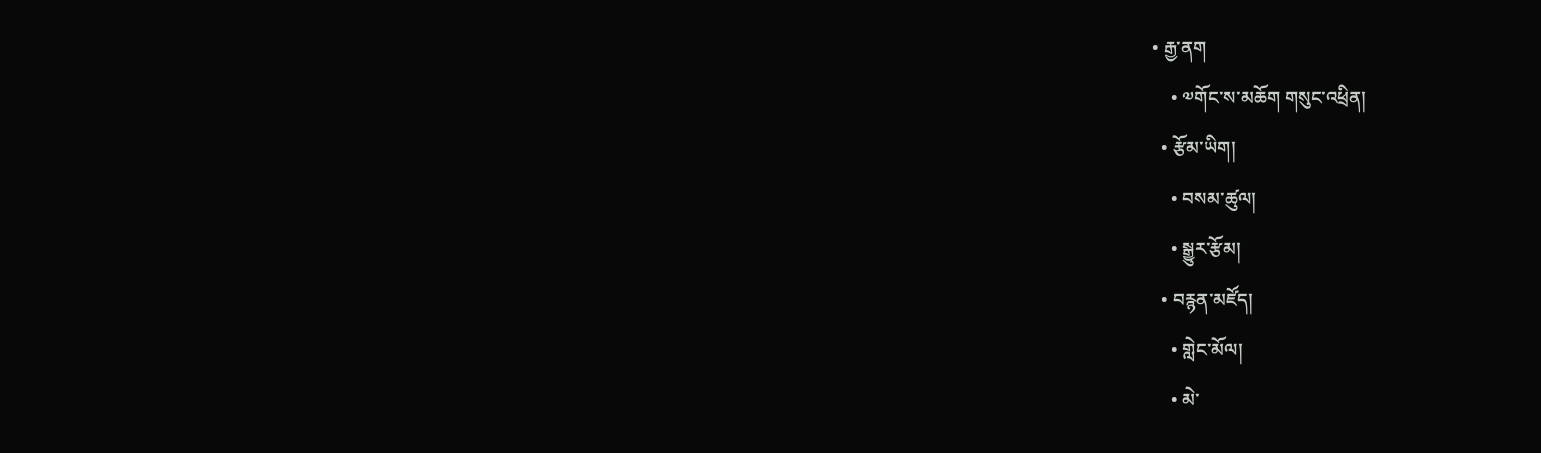• རྒྱ་ནག
    • ༧གོང་ས་མཆོག གསུང་འཕྲིན།
  • རྩོམ་ཡིག།
    • བསམ་ཚུལ།
    • སྒྱུར་རྩོམ།
  • བརྙན་མཛོད།
    • གླེང་མོལ།
    • མེ་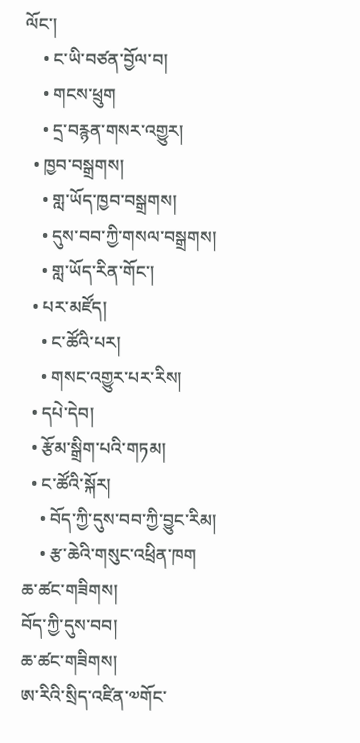ལོང་།
    • ང་ཡི་བཙན་བྱོལ་བ།
    • གངས་ཕྲུག
    • དྲ་བརྙན་གསར་འགྱུར།
  • ཁྱབ་བསྒྲགས།
    • གླ་ཡོད་ཁྱབ་བསྒྲགས།
    • དུས་བབ་ཀྱི་གསལ་བསྒྲགས།
    • གླ་ཡོད་རིན་གོང་།
  • པར་མཛོད།
    • ང་ཚོའི་པར།
    • གསང་འགྱུར་པར་རིས།
  • དཔེ་དེབ།
  • རྩོམ་སྒྲིག་པའི་གཏམ།
  • ང་ཚོའི་སྐོར།
    • བོད་ཀྱི་དུས་བབ་ཀྱི་བྱུང་རིམ།
    • རྩ་ཆེའི་གསུང་འཕྲིན་ཁག
ཆ་ཚང་གཟིགས།
བོད་ཀྱི་དུས་བབ།
ཆ་ཚང་གཟིགས།
ཨ་རིའི་སྲིད་འཛིན་༧གོང་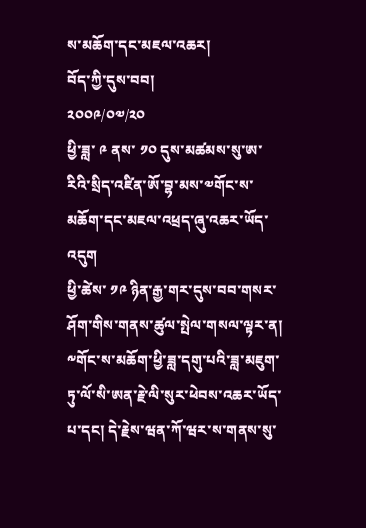ས་མཆོག་དང་མཇལ་འཆར།
བོད་ཀྱི་དུས་བབ།
༢༠༠༩/༠༧/༢༠
ཕྱི་ཟླ་ ༩ ནས་ ༡༠ དུས་མཚམས་སུ་ཨ་རིའི་སྲིད་འཛིན་ཨོ་བྷ་མས་༧གོང་ས་མཆོག་དང་མཇལ་འཕྲད་ཞུ་འཆར་ཡོད་འདུག
ཕྱི་ཚེས་ ༡༩ ཉིན་རྒྱ་གར་དུས་བབ་གསར་ཤོག་གིས་གནས་ཚུལ་སྤེལ་གསལ་ལྟར་ན། ༸གོང་ས་མཆོག་ཕྱི་ཟླ་དགུ་པའི་ཟླ་མཇུག་ཏུ་ལོ་སི་ཨན་རྗེ་ལི་སུར་ཕེབས་འཆར་ཡོད་པ་དང། དེ་རྗེས་ཝན་ཀོ་ཝར་ས་གནས་སུ་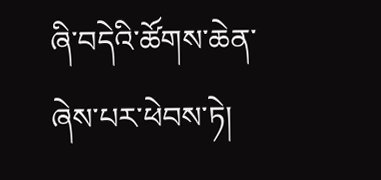ཞི་བདེའི་ཚོགས་ཆེན་ཞེས་པར་ཕེབས་ཏེ།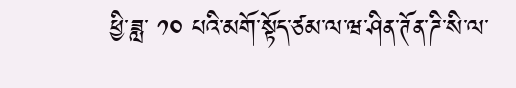ཕྱི་ཟླ་ ༡༠ པའི་མགོ་སྟོད་ཙམ་ལ་ཝ་ཤིན་ཊོན་ཌི་སི་ལ་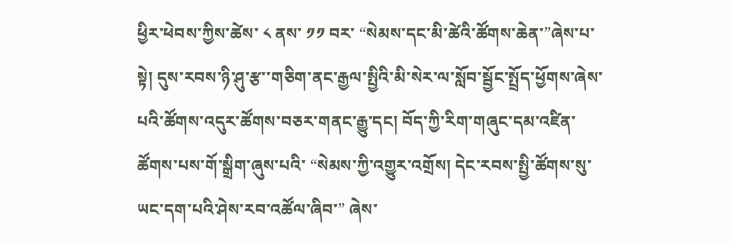ཕྱིར་ཕེབས་ཀྱིས་ཚེས་ ༨ ནས་ ༡༡ བར་ “སེམས་དང་མི་ཚེའི་ཚོགས་ཆེན་”ཞེས་པ་སྟེ། དུས་རབས་ཉི་ཤུ་རྩ་་གཅིག་ནང་རྒྱལ་སྤྱིའི་མི་སེར་ལ་སློབ་སྦྱོང་སྤྲོད་ཕྱོགས་ཞེས་པའི་ཚོགས་འདུར་ཚོགས་བཅར་གནང་རྒྱུ་དང། བོད་ཀྱི་རིག་གཞུང་དམ་འཛིན་ཚོགས་པས་གོ་སྒྲིག་ཞུས་པའི་ “སེམས་ཀྱི་འགྱུར་འགྲོས། དེང་རབས་སྤྱི་ཚོགས་སུ་ཡང་དག་པའི་ཤེས་རབ་འཚོལ་ཞིབ་” ཞེས་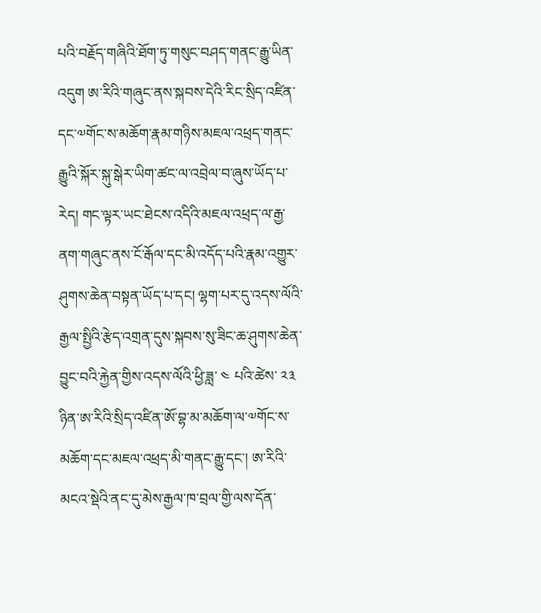པའི་བརྗོད་གཞིའི་ཐོག་ཏུ་གསུང་བཤད་གནང་རྒྱུ་ཡིན་འདུག ཨ་རིའི་གཞུང་ནས་སྐབས་དེའི་རིང་སྲིད་འཛིན་དང་༧གོང་ས་མཆོག་རྣམ་གཉིས་མཇལ་འཕྲད་གནང་རྒྱུའི་སྐོར་སྐུ་སྒེར་ཡིག་ཚང་ལ་འབྲེལ་བ་ཞུས་ཡོད་པ་རེད། གང་ལྟར་ཡང་ཐེངས་འདིའི་མཇལ་འཕྲད་ལ་རྒྱ་ནག་གཞུང་ནས་ངོ་རྒོལ་དང་མི་འདོད་པའི་རྣམ་འགྱུར་ཤུགས་ཆེན་བསྟན་ཡོད་པ་དང། ལྷག་པར་དུ་འདས་ལོའི་རྒྱལ་སྤྱིའི་རྩེད་འགྲན་དུས་སྐབས་སུ་ཟིང་ཆ་ཤུགས་ཆེན་བྱུང་བའི་རྐྱེན་གྱིས་འདས་ལོའི་ཕྱི་ཟླ་ ༤ པའི་ཚེས་ ༢༣ ཉིན་ཨ་རིའི་སྲིད་འཛིན་ཨོ་བྷ་མ་མཆོག་ལ་༧གོང་ས་མཆོག་དང་མཇལ་འཕྲད་མི་གནང་རྒྱུ་དང་། ཨ་རིའི་མངའ་སྡེའི་ནང་དུ་མེས་རྒྱལ་ཁ་བྲལ་གྱི་ལས་དོན་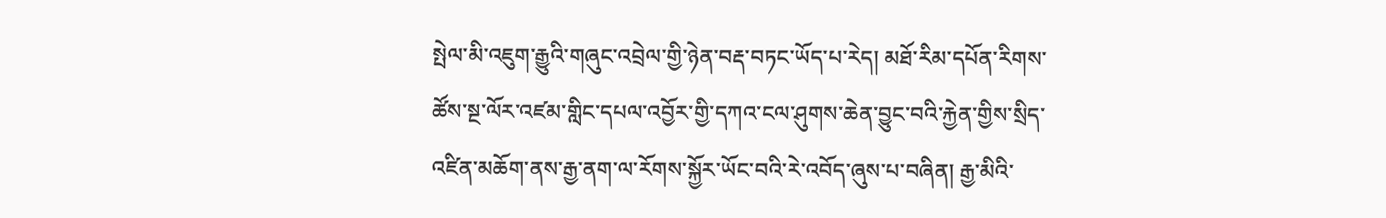སྤེལ་མི་འཇུག་རྒྱུའི་གཞུང་འབྲེལ་གྱི་ཉེན་བརྡ་བཏང་ཡོད་པ་རེད། མཐོ་རིམ་དཔོན་རིགས་ཚོས་སྔ་ལོར་འཛམ་གླིང་དཔལ་འབྱོར་གྱི་དཀའ་ངལ་ཤུགས་ཆེན་བྱུང་བའི་རྐྱེན་གྱིས་སྲིད་འཛིན་མཆོག་ནས་རྒྱ་ནག་ལ་རོགས་སྐྱོར་ཡོང་བའི་རེ་འབོད་ཞུས་པ་བཞིན། རྒྱ་མིའི་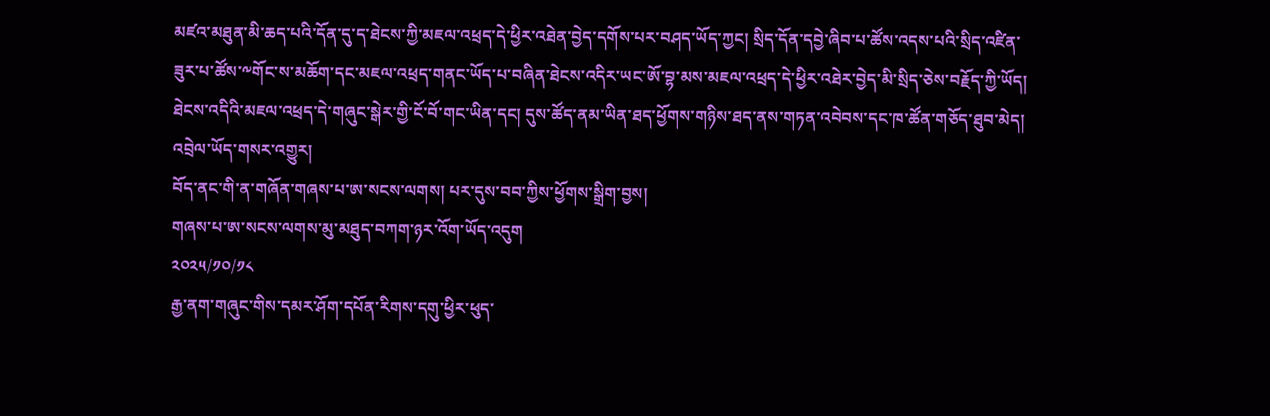མཛའ་མཐུན་མི་ཆད་པའི་དོན་དུ་ད་ཐེངས་ཀྱི་མཇལ་འཕྲད་དེ་ཕྱིར་འཐེན་བྱེད་དགོས་པར་བཤད་ཡོད་ཀྱང། སྲིད་དོན་དབྱེ་ཞིབ་པ་ཚོས་འདས་པའི་སྲིད་འཛིན་ཟུར་པ་ཚོས་༸གོང་ས་མཆོག་དང་མཇལ་འཕྲད་གནང་ཡོད་པ་བཞིན་ཐེངས་འདིར་ཡང་ཨོ་བྷ་མས་མཇལ་འཕྲད་དེ་ཕྱིར་འཐེར་བྱེད་མི་སྲིད་ཅེས་བརྗོད་ཀྱི་ཡོད། ཐེངས་འདིའི་མཇལ་འཕྲད་དེ་གཞུང་སྒེར་གྱི་ངོ་བོ་གང་ཡིན་དང། དུས་ཚོད་ནམ་ཡིན་ཐད་ཕྱོགས་གཉིས་ཐད་ནས་གཏན་འབེབས་དང་ཁ་ཚོན་གཅོད་ཐུབ་མེད།
འབྲེལ་ཡོད་གསར་འགྱུར།
བོད་ནང་གི་ན་གཞོན་གཞས་པ་ཨ་སངས་ལགས། པར་དུས་བབ་ཀྱིས་ཕྱོགས་སྒྲིག་བྱས།
གཞས་པ་ཨ་སངས་ལགས་མུ་མཐུད་བཀག་ཉར་འོག་ཡོད་འདུག
༢༠༢༥/༡༠/༡༨
རྒྱ་ནག་གཞུང་གིས་དམར་ཤོག་དཔོན་རིགས་དགུ་ཕྱིར་ཕུད་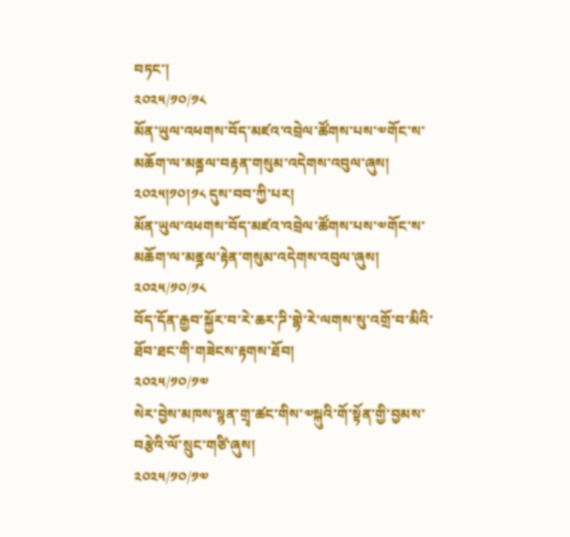བཏང་།
༢༠༢༥/༡༠/༡༨
མོན་ཡུལ་འཕགས་བོད་མཛའ་འབྲེལ་ཚོགས་པས་༧གོང་ས་མཆོག་ལ་མནྜལ་བརྟན་གསུམ་འདེགས་འབུལ་ཞུས། ༢༠༢༥།༡༠།༡༨ དུས་བབ་ཀྱི་པར།
མོན་ཡུལ་འཕགས་བོད་མཛའ་འབྲེལ་ཚོགས་པས་༧གོང་ས་མཆོག་ལ་མནྜལ་རྟེན་གསུམ་འདེགས་འབུལ་ཞུས།
༢༠༢༥/༡༠/༡༨
བོད་དོན་རྒྱབ་སྐྱོར་བ་རེ་ཆར་ཌི་གྷེ་རེ་ལགས་སུ་འགྲོ་བ་མིའི་ཐོབ་ཐང་གི་གཟེངས་རྟགས་ཐོབ།
༢༠༢༥/༡༠/༡༧
སེར་བྱེས་མཁས་སྙན་གྲྭ་ཚང་གིས་༧སྐུའི་གོ་སྟོན་གྱི་བྱམས་བརྩེའི་ལོ་སྲུང་གཙི་ཞུས།
༢༠༢༥/༡༠/༡༧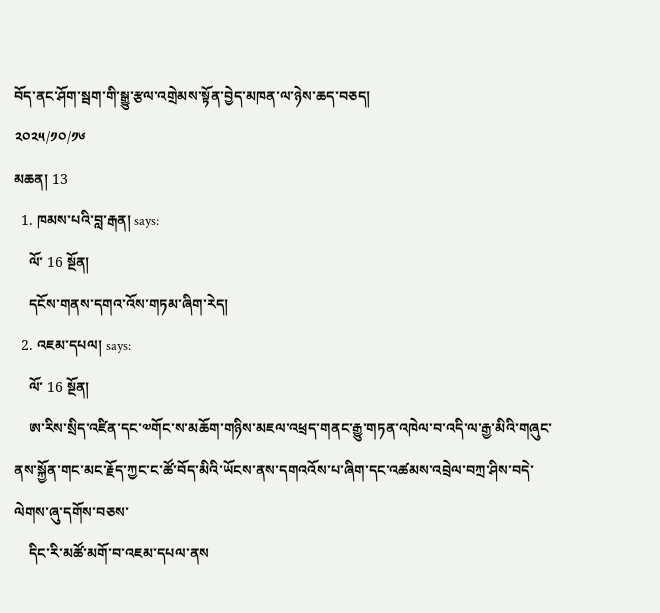བོད་ནང་ཤོག་སྦག་གི་སྒྱུ་རྩལ་འགྲེམས་སྟོན་བྱེད་མཁན་ལ་ཉེས་ཆད་བཅད།
༢༠༢༥/༡༠/༡༦
མཆན། 13
  1. ཁམས་པའི་བླ་རྒན། says:
    ལོ་ 16 སྔོན།
    དངོས་གནས་དགའ་འོས་གཏམ་ཞིག་རེད།
  2. འཇམ་དཔལ། says:
    ལོ་ 16 སྔོན།
    ཨ་རིས་སྲིད་འཛིན་དང་༧གོང་ས་མཆོག་གཉིས་མཇལ་འཕྲད་གནང་རྒྱུ་གཏན་འཁེལ་བ་འདི་ལ་རྒྱ་མིའི་གཞུང་ནས་སྐྱོན་གང་མང་རྗོད་ཀྱང་ང་ཚོ་བོད་མིའི་ཡོངས་ནས་དགའའོས་པ་ཞིག་དང་འཚམས་འབྲེལ་བཀྲ་ཤིས་བདེ་ལེགས་ཞུ་དགོས་བཅས་
    དིང་རི་མཚོ་མགོ་བ་འཇམ་དཔལ་ནས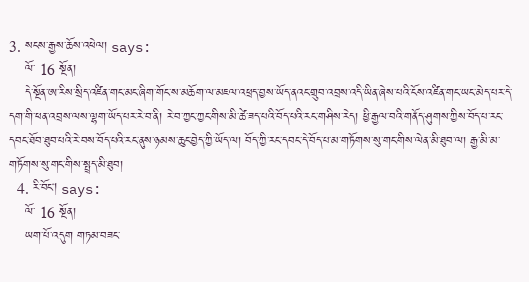3. སངས་རྒྱས་ཆོས་འཕེལ། says:
    ལོ་ 16 སྔོན།
    དེ་སྔོན་ཨ་རིས་སྲིད་འཛིན་གང་མང་ཞིག་གོང་ས་མཆོག་ལ་མཇལ་འཕྲད་བྱས་ཡོད་ནའང་གྲུབ་འབྲས་འདི་ཡིན་ཞེས་པའི་ངོས་འཛིན་གང་ཡང་མེད་པར་དེ་དག་གི་ཕན་འབྲས་ལས་ལྷག་ཡོད་པར་རེ་བ་ནི། རེ་བ་ཀྱང་ཀྱང་གིས་མི་ཚེ་ཟད་པའི་བོད་པའི་རང་གཤིས་རེད། ཕྱི་རྒྱལ་བའི་གནོད་ཤུགས་ཀྱིས་བོད་པ་རང་དབང་ཐོབ་ཐུབ་པའི་རེ་བས་བོད་པའི་རང་ནུས་ཉམས་ཆུང་བྱེད་ཀྱི་ཡོད་ལ། བོད་ཀྱི་རང་དབང་དེ་བོད་པ་མ་གཏོགས་སུ་གང་གིས་ལེན་མི་ཐུབ་ལ། རྒྱ་མི་མ་གཏོགས་སུ་གང་གིས་སྤྲད་མི་ཐུབ།
  4. རི་བོང། says:
    ལོ་ 16 སྔོན།
    ཡག་པོ་འདུག གཏམ་བཟང་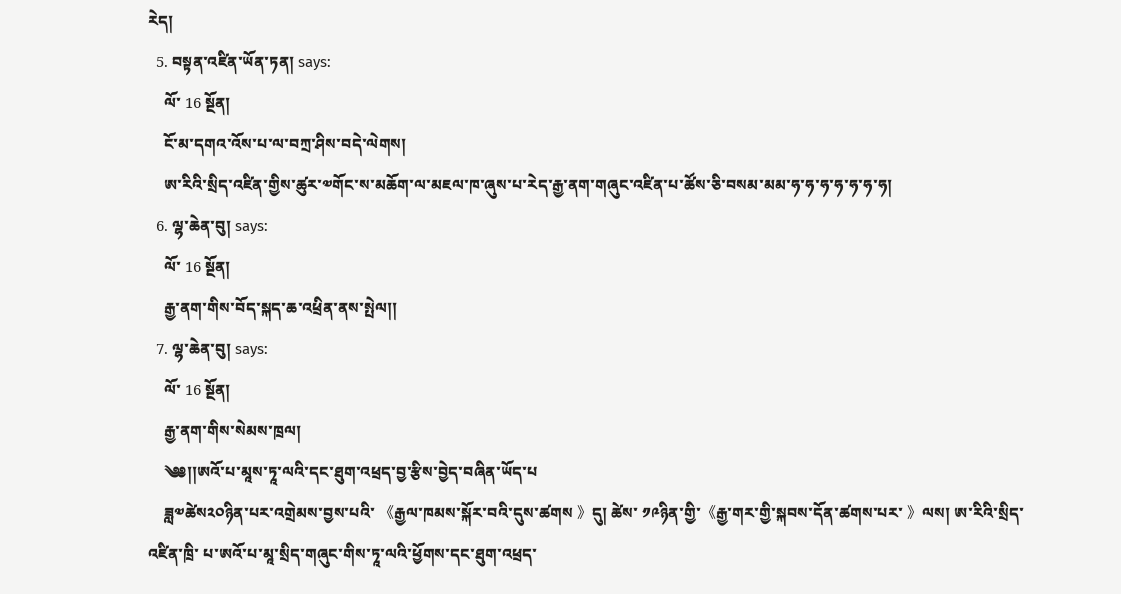རེད།
  5. བསྟན་འཛིན་ཡོན་ཏན། says:
    ལོ་ 16 སྔོན།
    ངོ་མ་དགའ་འོས་པ་ལ་བཀྲ་ཤིས་བདེ་ལེགས།
    ཨ་རིའི་སྲིད་འཛིན་གྱིས་ཚུར་༧གོང་ས་མཆོག་ལ་མཇལ་ཁ་ཞུས་པ་རེད་རྒྱ་ནག་གཞུང་འཛིན་པ་ཚོས་ཅི་བསམ་མམ་ཧ་ཧ་ཧ་ཧ་ཧ་ཧ་ཧ།
  6. ལྷ་ཆེན་བུ། says:
    ལོ་ 16 སྔོན།
    རྒྱ་ནག་གིས་བོད་སྐད་ཆ་འཕྲིན་ནས་སྤེལ།།
  7. ལྷ་ཆེན་བུ། says:
    ལོ་ 16 སྔོན།
    རྒྱ་ནག་གིས་སེམས་ཁྲལ།
    ༄༅།།ཨའོ་པ་མཱས་ཏཱ་ལའི་དང་ཐུག་འཕྲད་བྱ་རྩིས་བྱེད་བཞིན་ཡོད་པ
    ཟླ༧ཚེས༢༠ཉིན་པར་འགྲེམས་བྱས་པའི་ 《རྒྱལ་ཁམས་སྐོར་བའི་དུས་ཚགས 》དུ། ཚེས་ ༡༩ཉིན་གྱི་《རྒྱ་གར་གྱི་སྐབས་དོན་ཚགས་པར་ 》ལས། ཨ་རིའི་སྲིད་འཛིན་ཁྲི་ པ་ཨའོ་པ་མཱ་སྲིད་གཞུང་གིས་ཏཱ་ལའི་ཕྱོགས་དང་ཐུག་འཕྲད་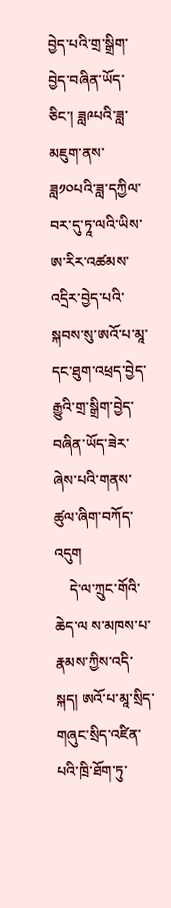བྱེད་པའི་གྲ་སྒྲིག་བྱེད་བཞིན་ཡོད་ཅིང་། ཟླ༩པའི་ཟླ་མཇུག་ནས་ཟླ༡༠པའི་ཟླ་དཀྱིལ་བར་དུ་ཏཱ་ལའི་ཡིས་ཨ་རིར་འཚམས་འདྲིར་བྱེད་པའི་སྐབས་སུ་ཨའོ་པ་མཱ་དང་ཐུག་འཕྲད་བྱེད་རྒྱུའི་གྲ་སྒྲིག་བྱེད་བཞིན་ཡོད་ཟེར་ཞེས་པའི་གནས་ཚུལ་ཞིག་བཀོད་འདུག
    དེ་ལ་ཀྲུང་གོའི་ཆེད་ལ ས་མཁས་པ་རྣམས་ཀྱིས་འདི་སྐད། ཨའོ་པ་མཱ་སྲིད་གཞུང་སྲིད་འཛིན་པའི་ཁྲི་ཐོག་ཏུ་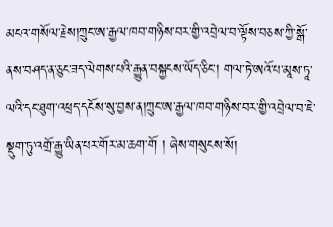མངའ་གསོལ་རྗེས།ཀྲུང་ཨ་རྒྱལ་ཁབ་གཉིས་བར་གྱི་འབྲེལ་བ་ལྟོས་བཅས་ཀྱི་སྒོ་ནས་བཤད་ན་ཅུང་ཟད་ལེགས་པའི་རྒྱུན་བསྐྱངས་ཡོད་ཅིང་། གལ་ཏེ་ཨའོ་པ་མཱས་ཏཱ་ལའི་དང་ཐུག་འཕྲད་དངོས་སུ་བྱས་ན།ཀྲུང་ཨ་རྒྱལ་ཁབ་གཉིས་བར་གྱི་འབྲེལ་བ་ཇེ་སྡུག་ཏུ་འགྲོ་རྒྱུ་ཡིན་པར་གོར་མ་ཆག་གོ ། ཞེས་གསུངས་སོ།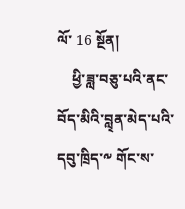ལོ་ 16 སྔོན།
    ཕྱི་ཟླ་བཅུ་པའི་ནང་བོད་མིའི་བླ྄ན་མེད་པའི་དབུ་ཁྲིད་༸ གོང་ས་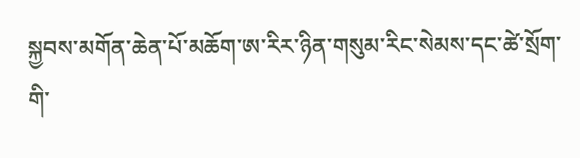སྐྱབས་མགོན་ཆེན་པོ་མཆོག་ཨ་རིར་ཉིན་གསུམ་རིང་སེམས་དང་ཚེ་སྲོག་གི་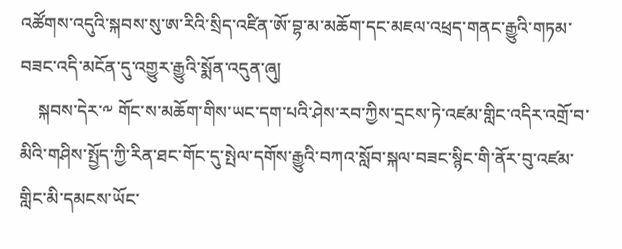འཚོགས་འདུའི་སྐབས་སུ་ཨ་རིའི་སྲིད་འཛིན་ཨོ་བྷ་མ་མཆོག་དང་མཇལ་འཕྲད་གནང་རྒྱུའི་གཏམ་བཟང་འདི་མངོན་དུ་འགྱུར་རྒྱུའི་སྨོན་འདུན་ཞུ།
    སྐབས་དེར་༸ གོང་ས་མཆོག་གིས་ཡང་དག་པའི་ཤེས་རབ་ཀྱིས་དྲངས་ཏེ་འཛམ་གླིང་འདིར་འགྲོ་བ་མིའི་གཤིས་སྤྱོད་ཀྱི་རིན་ཐང་གོང་དུ་སྤེལ་དགོས་རྒྱུའི་བཀའ་སློབ་སྐལ་བཟང་སྙིང་གི་ནོར་བུ་འཛམ་གླིང་མི་དམངས་ཡོང་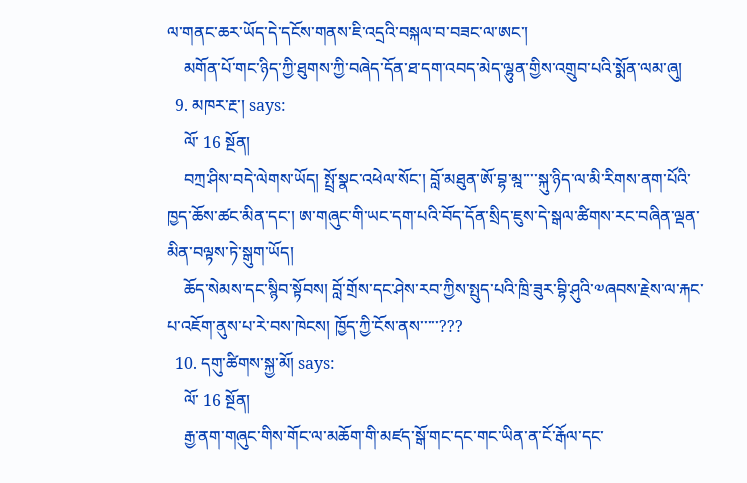ལ་གནང་ཆར་ཡོད་དེ་དངོས་གནས་ཇི་འདྲའི་བསྐལ་བ་བཟང་ལ་ཨང་།
    མགོན་པོ་གང་ཉིད་ཀྱི་ཐུགས་ཀྱི་བཞེད་དོན་ཐ་དག་འབད་མེད་ལྷུན་གྱིས་འགྲུབ་པའི་སྨོན་ལམ་ཞུ།
  9. མཁར་རྔ་། says:
    ལོ་ 16 སྔོན།
    བཀྲ་ཤིས་བདེ་ལེགས་ཡོད། སྤྲོ་སྣང་འཕེལ་སོང་། བློ་མཐུན་ཨོ་བྷ་མྰ་་་་སྐུ་ཉིད་ལ་མི་རིགས་ནག་པོའི་ཁྱད་ཆོས་ཚང་མིན་དང་། ཨ་གཞུང་གི་ཡང་དག་པའི་བོད་དོན་སྲིད་ཇུས་དེ་སྒལ་ཚིགས་རང་བཞིན་ལྡན་མིན་བལྟས་ཏེ་སྒུག་ཡོད།
    ཆོད་སེམས་དང་སྙིབ་སྟོབས། བློ་གྲོས་དང་ཤེས་རབ་ཀྱིས་སྤུད་པའི་ཁྲི་ཟུར་བྷི་ཤུའི་༧ཞབས་རྗེས་ལ་རྐང་པ་འཇོག་ནུས་པ་རེ་བས་ཁེངས། ཁྱོད་ཀྱི་ངོས་ནས་་་་་???
  10. དགུ་ཚིགས་སྐྱ་མོ། says:
    ལོ་ 16 སྔོན།
    རྒྱ་ནག་གཞུང་གིས་གོང་ལ་མཆོག་གི་མཛད་སྒོ་གང་དང་གང་ཡིན་ན་ངོ་རྒོལ་དང་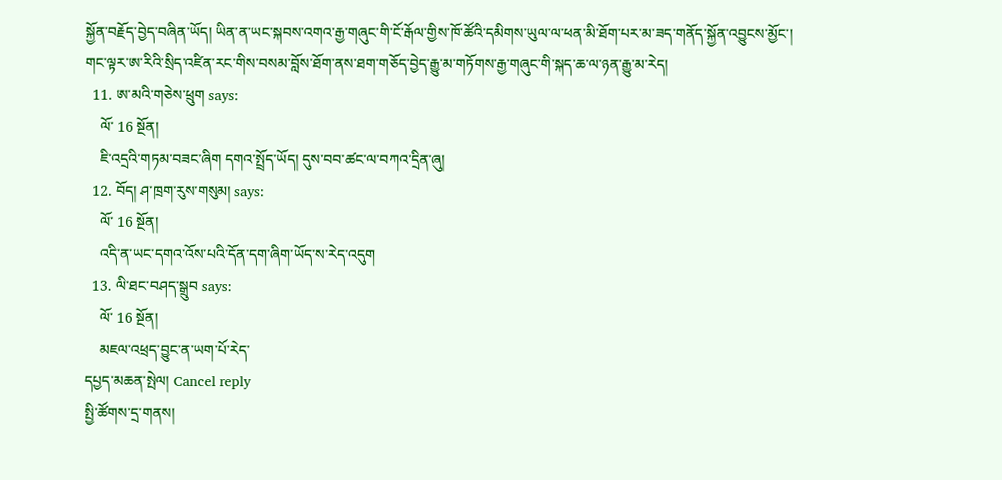སྐྱོན་བརྗོད་བྱེད་བཞིན་ཡོད། ཡིན་ན་ཡང་སྐབས་འགའ་རྒྱ་གཞུང་གི་ངོ་རྒོལ་གྱིས་ཁོ་ཚོའི་དམིགས་ཡུལ་ལ་ཕན་མི་ཐོག་པར་མ་ཟད་གནོད་སྐྱོན་འབྱུངས་མྱོང་། གང་ལྟར་ཨ་རིའི་སྲིད་འཛིན་རང་གིས་བསམ་བློས་ཐོག་ནས་ཐག་གཅོད་བྱེད་རྒྱུ་མ་གཏོགས་རྒྱ་གཞུང་གི་སྐད་ཆ་ལ་ཉན་རྒྱུ་མ་རེད།
  11. ཨ་མའི་གཅེས་ཕྲུག says:
    ལོ་ 16 སྔོན།
    ཇི་འདྲའི་གཏམ་བཟང་ཞིག དགའ་སྤྲོད་ཡོད། དུས་བབ་ཚང་ལ་བཀའ་དྲིན་ཞུ།
  12. བོད། ཤ་ཁྲག་རུས་གསུམ། says:
    ལོ་ 16 སྔོན།
    འདི་ན་ཡང་དགའ་འོས་པའི་དོན་དག་ཞིག་ཡོད་ས་རེད་འདུག
  13. ལི་ཐང་བཤད་སྒྲུབ says:
    ལོ་ 16 སྔོན།
    མཇལ་འཕྲད་བྱུང་ན་ཡག་པོ་རེད་
དཔྱད་མཆན་སྤེལ། Cancel reply
སྤྱི་ཚོགས་དྲ་གནས།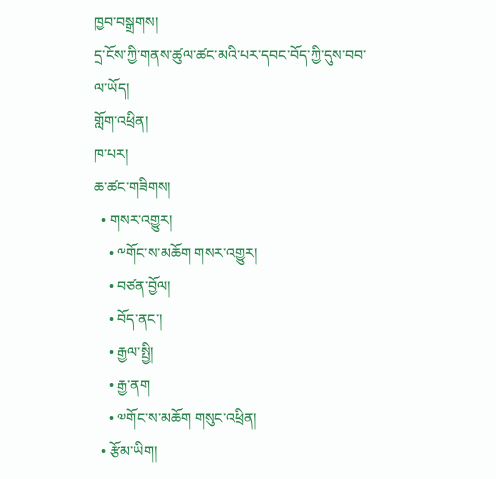ཁྱབ་བསྒྲགས།
དྲ་ངོས་ཀྱི་གནས་ཚུལ་ཚང་མའི་པར་དབང་བོད་ཀྱི་དུས་བབ་ལ་ཡོད།
གློག་འཕྲིན།
ཁ་པར།
ཆ་ཚང་གཟིགས།
  • གསར་འགྱུར།
    • ༸གོང་ས་མཆོག གསར་འགྱུར།
    • བཙན་བྱོལ།
    • བོད་ནང་།
    • རྒྱལ་སྤྱི།
    • རྒྱ་ནག
    • ༧གོང་ས་མཆོག གསུང་འཕྲིན།
  • རྩོམ་ཡིག།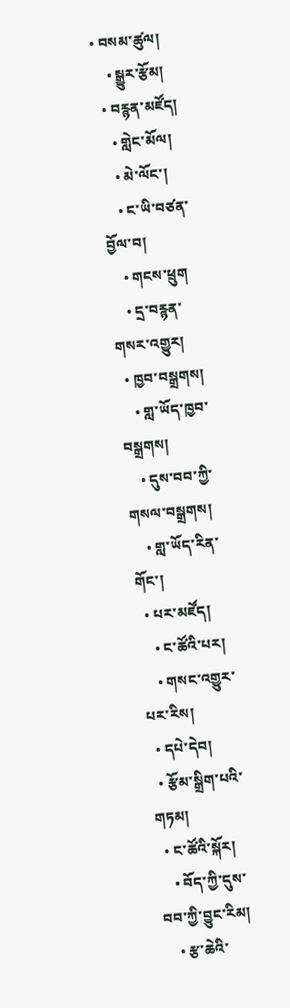• བསམ་ཚུལ།
    • སྒྱུར་རྩོམ།
  • བརྙན་མཛོད།
    • གླེང་མོལ།
    • མེ་ལོང་།
    • ང་ཡི་བཙན་བྱོལ་བ།
    • གངས་ཕྲུག
    • དྲ་བརྙན་གསར་འགྱུར།
  • ཁྱབ་བསྒྲགས།
    • གླ་ཡོད་ཁྱབ་བསྒྲགས།
    • དུས་བབ་ཀྱི་གསལ་བསྒྲགས།
    • གླ་ཡོད་རིན་གོང་།
  • པར་མཛོད།
    • ང་ཚོའི་པར།
    • གསང་འགྱུར་པར་རིས།
  • དཔེ་དེབ།
  • རྩོམ་སྒྲིག་པའི་གཏམ།
  • ང་ཚོའི་སྐོར།
    • བོད་ཀྱི་དུས་བབ་ཀྱི་བྱུང་རིམ།
    • རྩ་ཆེའི་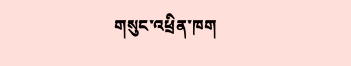གསུང་འཕྲིན་ཁག